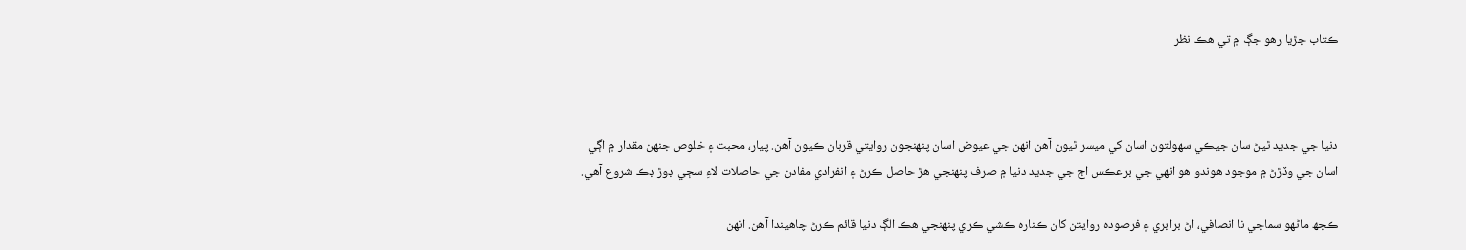ڪتاب جڙيا رهو جڳ ۾ تي هڪ نظر



دنيا جي جديد ٿيڻ سان جيڪي سهولتون اسان کي ميسر ٿيون آهن انهن جي عيوض اسان پنهنجون روايتي قربان ڪيون آهن. پيار، محبت ۽ خلوص جنهن مقدار ۾ اڳي اسان جي وڏڙڻ ۾ موجود هوندو هو انهي جي برعڪس اڄ جي جديد دنيا ۾ صرف پنهنجي هڙ حاصل ڪرڻ ۽ انفرادي مفادن جي حاصلات لاءِ سڄي ڊوڙ ڊڪ شروع آهي.

ڪجھ ماڻهو سماجي نا انصافي، اڻ برابري ۽ فرصوده روايتن کان ڪناره ڪشي ڪري پنهنجي هڪ الڳ دنيا قائم ڪرڻ چاهيندا آهن. انهن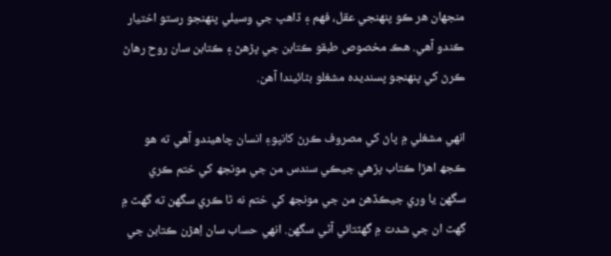منجهان هر ڪو پنهنجي عقل، فهم ۽ ڏاهپ جي وسيلي پنهنجو رستو اختيار ڪندو آهي. هڪ مخصوص طبقو ڪتابن جي پڙهڻ ۽ ڪتابن سان روح رهاڻ ڪرڻ کي پنهنجو پسنديده مشغلو بڻائيندا آهن.

انهي مشغلي ۾ پاڻ کي مصروف ڪرڻ کانپوءِ انسان چاهيندو آهي ته هو ڪجھ اهڙا ڪتاب پڙهي جيڪي سندس من جي مونجھ کي ختم ڪري سگهن يا وري جيڪڏهن من جي مونجھ کي ختم نه ٿا ڪري سگهن ته گهٽ ۾ گهٽ ان جي شدت ۾ گهٽتائي آڻي سگهن. انهي حساب سان اِهڙن ڪتابن جي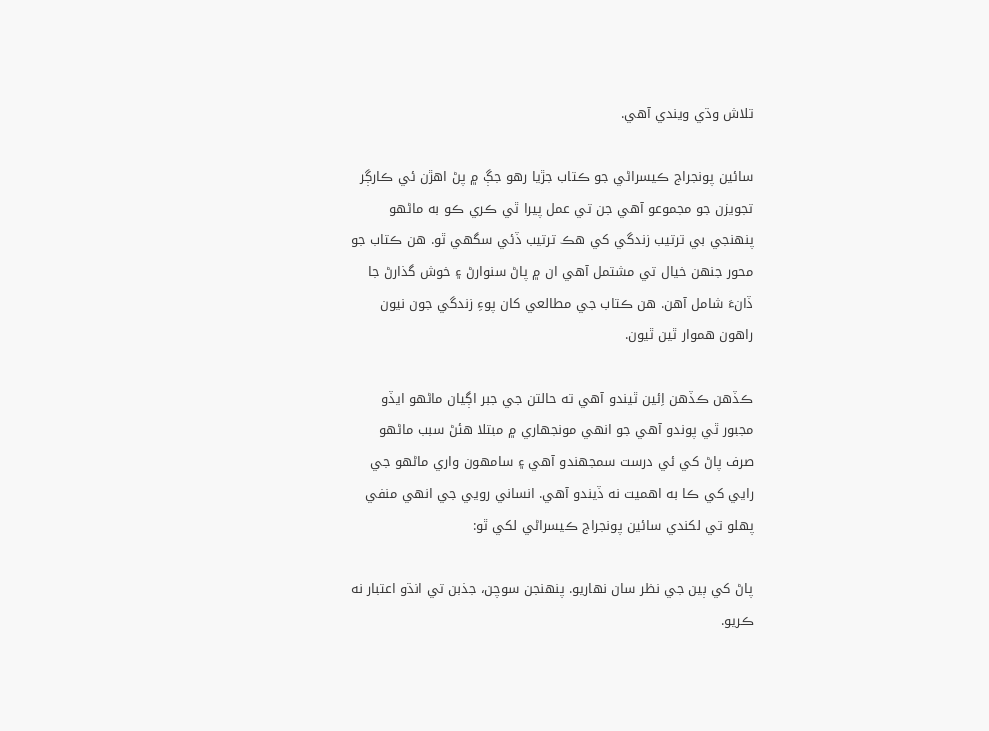تلاش وڌي ويندي آهي.

سائين پونجراج ڪيسراڻي جو ڪتاب جڙيا رهو جڳ ۾ پڻ اهڙن ئي ڪارڳر تجويزن جو مجموعو آهي جن تي عمل پيرا ٿي ڪري ڪو به ماڻهو پنهنجي بي ترتيب زندگي کي هڪ ترتيب ڏئي سگهي ٿو. هن ڪتاب جو محور جنهن خيال تي مشتمل آهي ان ۾ پاڻ سنوارڻ ۽ خوش گذارڻ جا ڏانءَ شامل آهن. هن ڪتاب جي مطالعي کان پوءِ زندگي جون نيون راهون هموار ٿين ٿيون.

ڪڏهن ڪڏهن اِئين ٿيندو آهي ته حالتن جي جبر اڳيان ماڻهو ايڏو مجبور ٿي پوندو آهي جو انهي مونجهاري ۾ مبتلا هئڻ سبب ماڻهو صرف پاڻ کي ئي درست سمجهندو آهي ۽ سامهون واري ماڻهو جي رايي کي ڪا به اهميت نه ڏيندو آهي. انساني رويي جي انهي منفي پهلو تي لکندي سائين پونجراج ڪيسراڻي لکي ٿو:

پاڻ کي ٻين جي نظر سان نهاريو. پنهنجن سوچن، جذبن تي انڌو اعتبار نه ڪريو.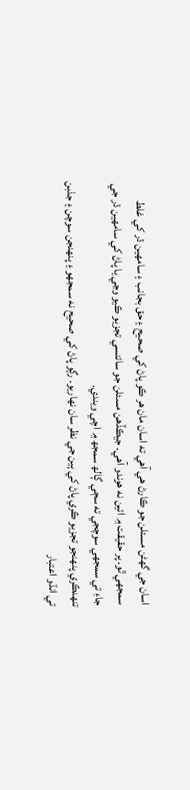اسان جي گهڻن مسئلن جو ڪارڻ هي آهي ته اسان مان هر ڪو پاڻ کي صحيح ۽ حق بجانب ۽ سامهين ڌر کي غلط سمجهي ٿو. پر حقيقت ۾ ائين نه هوندو آهي. جيڪڏهن مسئلن جو سائنسي تجزيو ڪيو وڃي يا پاڻ کي سامهين ڌر جي جاءِ تي سمجهي سوچجي ته سڄي ڳالھ سمجھ ۾ اچي ويندي.
تنهنڪري پنهنجو تجزيو ڪري پاڻ کي ٻين جي نظر سان نهاريو. رڳو پاڻ کي صحيح نه سمجهو ۽ پنهنجن سوچن ۽ جذبن تي انڌو اعتبار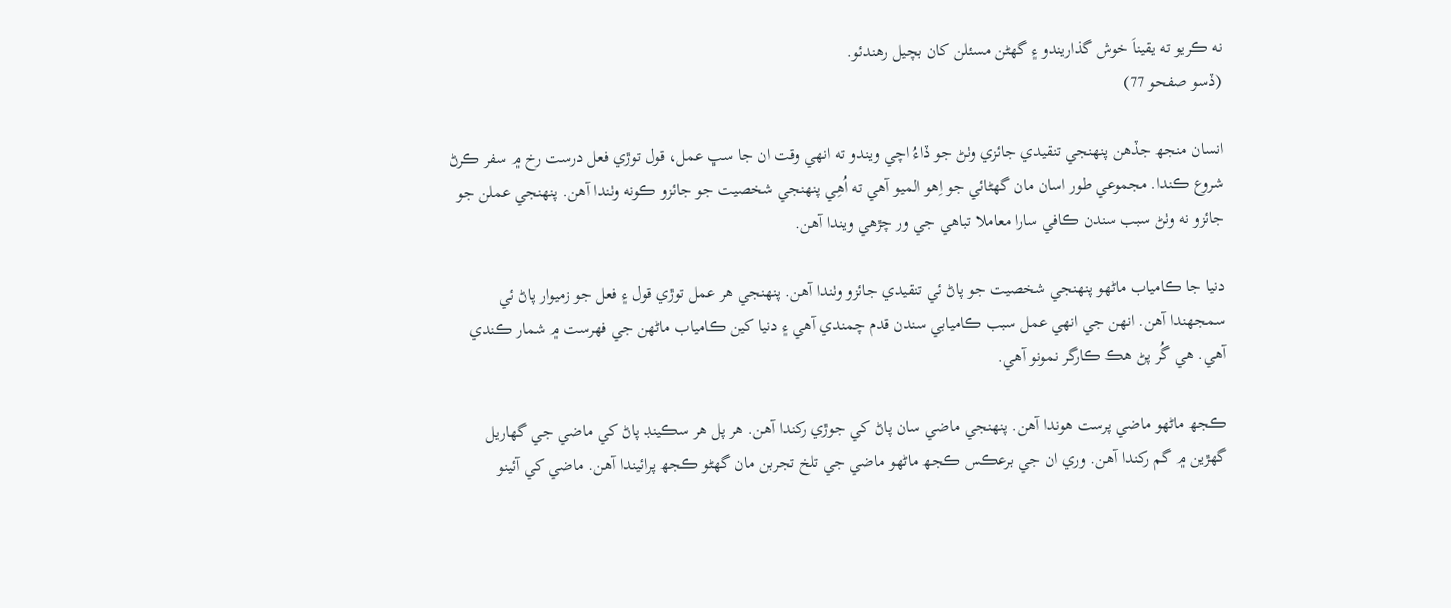نه ڪريو ته يقيناَ خوش گذاريندو ۽ گهڻن مسئلن کان بچيل رهندئو.
(ڏسو صفحو 77)

انسان منجھ جڏهن پنهنجي تنقيدي جائزي وٺڻ جو ڏاءُ اچي ويندو ته انهي وقت ان جا سڀ عمل، قول توڙي فعل درست رخ ۾ سفر ڪرڻ شروع ڪندا. مجموعي طور اسان مان گهڻائي جو اِهو الميو آهي ته اُهِي پنهنجي شخصيت جو جائزو ڪونه وٺندا آهن. پنهنجي عملن جو جائزو نه وٺڻ سبب سندن ڪافي سارا معاملا تباهي جي ور چڙهي ويندا آهن.

دنيا جا ڪامياب ماڻهو پنهنجي شخصيت جو پاڻ ئي تنقيدي جائزو وٺندا آهن. پنهنجي هر عمل توڙي قول ۽ فعل جو زميوار پاڻ ئي سمجهندا آهن. انهن جي انهي عمل سبب ڪاميابي سندن قدم چمندي آهي ۽ دنيا کين ڪامياب ماڻهن جي فهرست ۾ شمار ڪندي آهي. هي گُر پڻ هڪ ڪارگر نمونو آهي.

ڪجھ ماڻهو ماضي پرست هوندا آهن. پنهنجي ماضي سان پاڻ کي جوڙي رکندا آهن. هر پل هر سڪينڊ پاڻ کي ماضي جي گهاريل گهڙين ۾ گم رکندا آهن. وري ان جي برعڪس ڪجھ ماڻهو ماضي جي تلخ تجربن مان گهڻو ڪجھ پرائيندا آهن. ماضي کي آئينو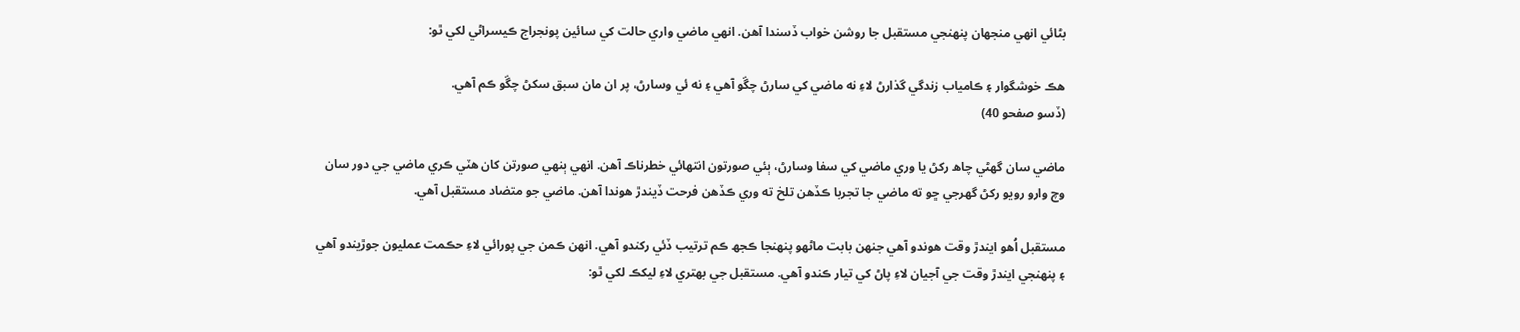بڻائي انهي منجهان پنهنجي مستقبل جا روشن خواب ڏسندا آهن. انهي ماضي واري حالت کي سائين پونجراج ڪيسراڻي لکي ٿو:

هڪ خوشگوار ۽ ڪامياب زندگي گذارڻ لاءِ نه ماضي کي سارڻ چڱو آهي ۽ نه ئي وسارڻ، پر ان مان سبق سکڻ چڱو ڪم آهي.
(ڏسو صفحو 40)

ماضي سان گهڻي چاھ رکڻ يا وري ماضي کي سفا وسارڻ، ٻئي صورتون انتهائي خطرناڪ آهن. انهي ٻنهي صورتن کان هٽي ڪري ماضي جي دور سان وچ وارو رويو رکڻ گهرجي ڇو ته ماضي جا تجربا ڪڏهن تلخ ته وري ڪڏهن فرحت ڏيندڙ هوندا آهن. ماضي جو متضاد مستقبل آهي.

مستقبل اُهو ايندڙ وقت هوندو آهي جنهن بابت ماڻهو پنهنجا ڪجھ ڪم ترتيب ڏئي رکندو آهي. انهن ڪمن جي پورائي لاءِ حڪمت عمليون جوڙيندو آهي ۽ پنهنجي ايندڙ وقت جي آجيان لاءِ پاڻ کي تيار ڪندو آهي. مستقبل جي بهتري لاءِ ليکڪ لکي ٿو: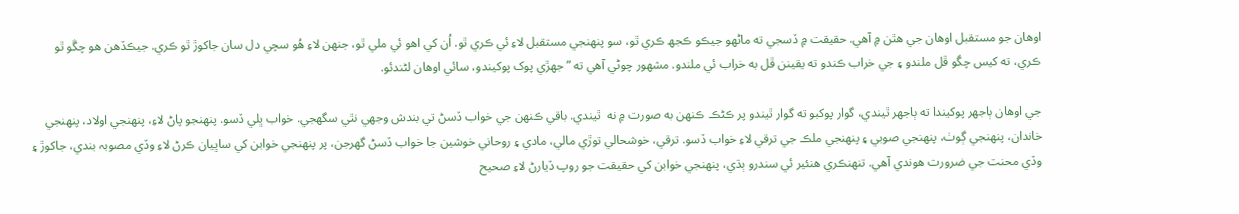اوهان جو مستقبل اوهان جي هٿن ۾ آهي. حقيقت ۾ ڏسجي ته ماڻهو جيڪو ڪجھ ڪري ٿو، سو پنهنجي مستقبل لاءِ ئي ڪري ٿو. اُن کي اهو ئي ملي ٿو، جنهن لاءِ هُو سچي دل سان جاکوڙ ٿو ڪري. جيڪڏهن هو چڱو ٿو ڪري، ته کيس چڱو ڦل ملندو ۽ جي خراب ڪندو ته يقينن ڦل به خراب ئي ملندو. مشهور چوڻي آهي ته ” جهڙي پوک پوکيندو، سائي اوهان لڻندئو.

جي اوهان ٻاجهر پوکيندا ته ٻاجهر ٿيندي، گوار پوکبو ته گوار ٿيندو پر ڪڻڪ ڪنهن به صورت ۾ نه  ٿيندي. باقي ڪنهن جي خواب ڏسڻ تي بندش وجهي نٿي سگهجي. خواب ڀلي ڏسو. پنهنجو پاڻ لاءِ، پنهنجي اولاد، پنهنجي خاندان، پنهنجي ڳوٺ، پنهنجي صوبي ۽ پنهنجي ملڪ جي ترقي لاءِ خواب ڏسو. ترقي، خوشحالي توڙي مالي، مادي ۽ روحاني خوشين جا خواب ڏسڻ گهرجن، پر پنهنجي خوابن کي ساڀيان ڪرڻ لاءِ وڏي مصوبہ بندي، جاکوڙ ۽ وڏي محنت جي ضرورت هوندي آهي. تنهنڪري هنئير ئي سندرو ٻڌي، پنهنجي خوابن کي حقيقت جو روپ ڏيارڻ لاءِ صحيح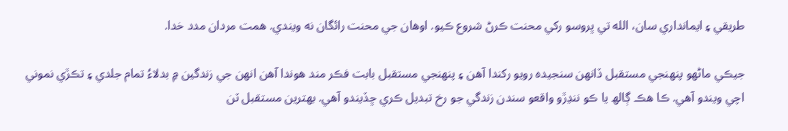طريقي ۽ ايمانداري سان، الله تي ڀروسو رکي محنت ڪرڻ شروع ڪيو. اوهان جي محنت رائگان نه ويندي. همت مردان مدد خدا.

جيڪي ماڻهو پنهنجي مستقبل ڏانهن سنجيده رويو رکندا آهن ۽ پنهنجي مستقبل بابت فڪر مند هوندا آهن انهن جي زندگين ۾ بدلاءُ تمام جلدي ۽ تڪڙي نموني اچي ويندو آهي. ڪا هڪ ڳالھ يا ڪو ننڍڙو واقعو سندن زندگي جو رخ تبديل ڪري ڇڏيندو آهي. بهترين مستقبل ٽن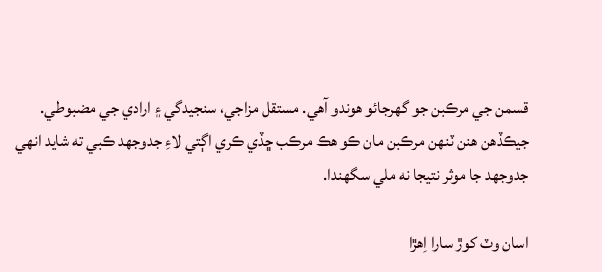قسمن جي مرڪبن جو گهرجائو هوندو آهي. مستقل مزاجي، سنجيدگي ۽ ارادي جي مضبوطي. جيڪڏهن هنن ٽنهن مرڪبن مان ڪو هڪ مرڪب ڇڏي ڪري اڳتي لاءِ جدوجهد ڪبي ته شايد انهي جدوجهد جا موثر نتيجا نه ملي سگهندا.

اسان وٽ کوڙ سارا اِهڙا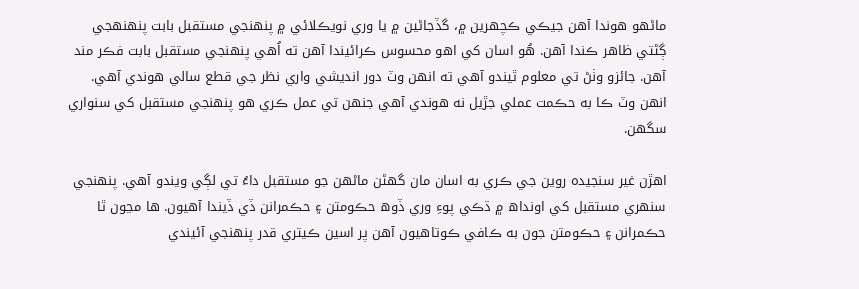ماڻهو هوندا آهن جيڪي ڪچهرين ۾، گڏجاڻين ۾ يا وري نويڪلائي ۾ پنهنجي مستقبل بابت پنهنهجي ڳڻتي ظاهر ڪندا آهن. هُو اسان کي اهو محسوس ڪرائيندا آهن ته اُهي پنهنجي مستقبل بابت فڪر مند آهن. جائزو وٺڻ تي معلوم ٿيندو آهي ته انهن وٽ دور انديشي واري نظر جي قطع سالي هوندي آهي. انهن وٽ ڪا به حڪمت عملي جڙيل نه هوندي آهي جنهن تي عمل ڪري هو پنهنجي مستقبل کي سنواري سگهن.

اهڙن غير سنجيده روين جي ڪري به اسان مان گهڻن ماڻهن جو مستقبل داءُ تي لڳي ويندو آهي. پنهنجي سنهري مستقبل کي اونداھ ۾ ڌڪي پوءِ وري ڏوھ حڪومتن ۽ حڪمرانن ڏي ڏيندا آهيون. ها مڃون ٿا حڪمرانن ۽ حڪومتن جون به ڪافي ڪوتاهيون آهن پر اسين ڪيتري قدر پنهنجي آئيندي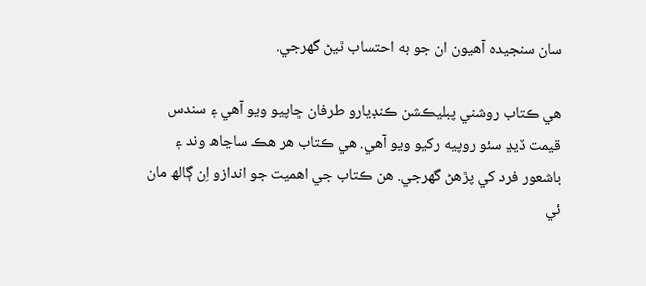سان سنجيده آهيون ان جو به احتساب ٿيڻ گهرجي.

هي ڪتاب روشني پبليڪشن ڪنڊيارو طرفان ڇاپيو ويو آهي ۽ سندس قيمت ڏيڍ سئو روپيه رکيو ويو آهي. هي ڪتاب هر هڪ ساڃاھ وند ۽ باشعور فرد کي پڙهڻ گهرجي. هن ڪتاب جي اهميت جو اندازو اِن ڳالھ مان ئي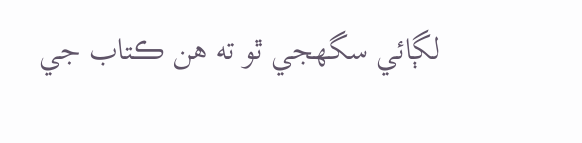لڳائي سگهجي ٿو ته هن ڪتاب جي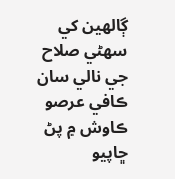ڳالهين کي سھڻي صلاح جي نالي سان ڪافي عرصو ڪاوش ۾ پڻ ڇاپيو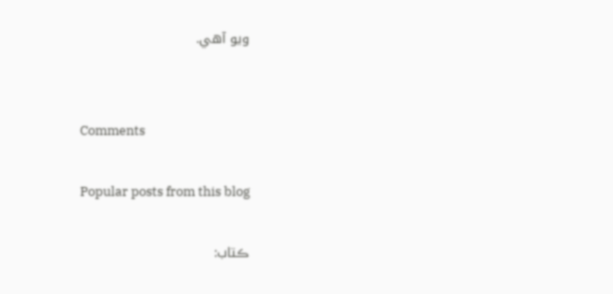ويو آهي.


Comments

Popular posts from this blog

ڪتاب: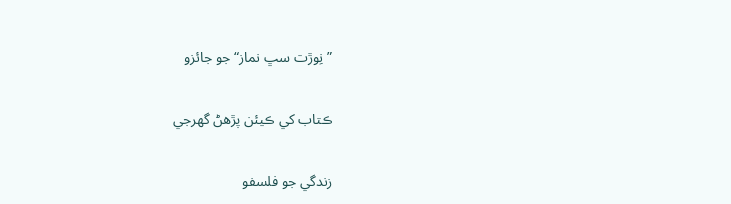”نِوڙت سڀ نماز“ جو جائزو

ڪتاب کي ڪيئن پڙهڻ گهرجي

زندگي جو فلسفو